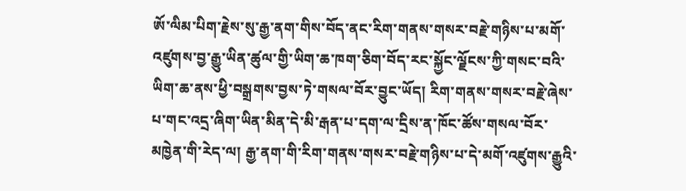ཨོ་ལིམ་པིག་རྗེས་སུ་རྒྱ་ནག་གིས་བོད་ནང་རིག་གནས་གསར་བརྗེ་གཉིས་པ་མགོ་འཛུགས་བྱ་རྒྱུ་ཡིན་ཚུལ་གྱི་ཡིག་ཆ་ཁག་ཅིག་བོད་རང་སྐྱོང་ལྗོངས་ཀྱི་གསང་བའི་ཡིག་ཆ་ནས་ཕྱི་བསྒྲགས་བྱས་ཏེ་གསལ་བོར་བྱུང་ཡོད། རིག་གནས་གསར་བརྗེ་ཞེས་པ་གང་འདྲ་ཞིག་ཡིན་མིན་དེ་མི་རྒན་པ་དག་ལ་དྲིས་ན་ཁོང་ཚོས་གསལ་བོར་མཁྱེན་གི་རེད་ལ། རྒྱ་ནག་གི་རིག་གནས་གསར་བརྗེ་གཉིས་པ་དེ་མགོ་འཛུགས་རྒྱུའི་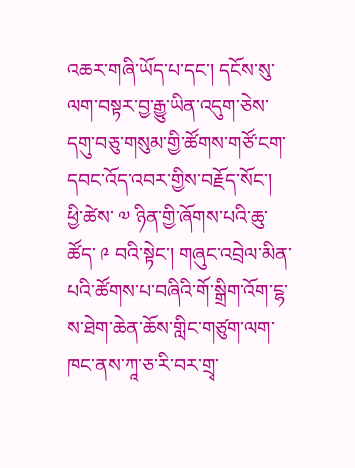འཆར་གཞི་ཡོད་པ་དང་། དངོས་སུ་ལག་བསྟར་བྱ་རྒྱུ་ཡིན་འདུག་ཅེས་དགུ་བཅུ་གསུམ་གྱི་ཚོགས་གཙོ་ངག་དབང་འོད་འབར་གྱིས་བརྗོད་སོང་།
ཕྱི་ཚེས་ ༧ ཉིན་གྱི་ཞོགས་པའི་ཆུ་ཚོད་ ༩ བའི་སྟེང་། གཞུང་འབྲེལ་མིན་པའི་ཚོགས་པ་བཞིའི་གོ་སྒྲིག་འོག་ངྷ་ས་ཐེག་ཆེན་ཆོས་གླིང་གཙུག་ལག་ཁང་ནས་ཀཱ་ཅ་རི་བར་གྲྭ་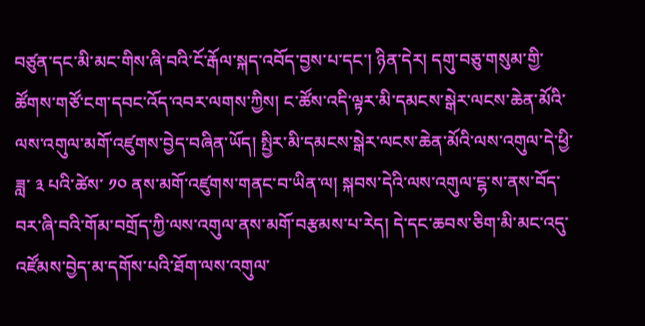བཙུན་དང་མི་མང་གིས་ཞི་བའི་ངོ་རྒོལ་སྐད་འབོད་བྱས་པ་དང་། ཉིན་དེར། དགུ་བཅུ་གསུམ་གྱི་ཚོགས་གཙོ་ངག་དབང་འོད་འབར་ལགས་ཀྱིས། ང་ཚོས་འདི་ལྟར་མི་དམངས་སྒེར་ལངས་ཆེན་མོའི་ལས་འགུལ་མགོ་འཛུགས་བྱེད་བཞིན་ཡོད། སྤྱིར་མི་དམངས་སྒེར་ལངས་ཆེན་མོའི་ལས་འགུལ་དེ་ཕྱི་ཟླ་ ༣ པའི་ཚེས་ ༡༠ ནས་མགོ་འཛུགས་གནང་བ་ཡིན་ལ། སྐབས་དེའི་ལས་འགུལ་ངྷ་ས་ནས་བོད་བར་ཞི་བའི་གོམ་བགྲོད་ཀྱི་ལས་འགུལ་ནས་མགོ་བརྩམས་པ་རེད། དེ་དང་ཆབས་ཅིག་མི་མང་འདུ་འཛོམས་བྱེད་མ་དགོས་པའི་ཐོག་ལས་འགུལ་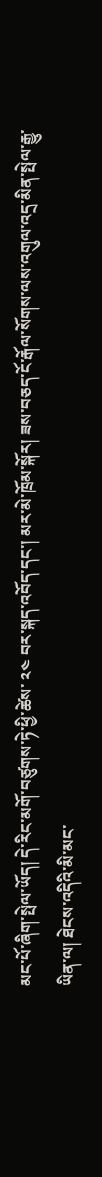མང་པོ་ཞིག་སྤེལ་ཡོད། དེ་རིང་མགོ་བཙུགས་ཏེ་ཕྱི་ཚེས་ ༢༤ བར་སྐད་འབོད་དང་། མར་མེ་ཁྲོམ་སྐོར། ཟས་བཅད་ངོ་རྒོལ་སོགས་ལས་འགུལ་འདྲ་མིན་སྤེལ་རྒྱུ་ཡིན་ལ། ཐེངས་འདིའི་མི་མང་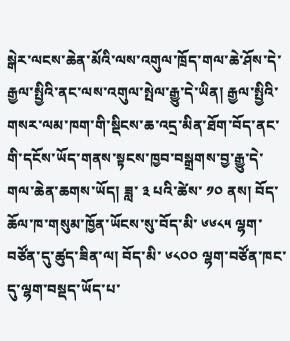སྒེར་ལངས་ཆེན་མོའི་ལས་འགུལ་ཁྲོད་གལ་ཆེ་ཤོས་དེ་རྒྱལ་སྤྱིའི་ནང་ལས་འགུལ་སྤེལ་རྒྱུ་དེ་ཡིན། རྒྱལ་སྤྱིའི་གསར་ལམ་ཁག་གི་སྡིངས་ཆ་འདྲ་མིན་ཐོག་བོད་ནང་གི་དངོས་ཡོད་གནས་སྟངས་ཁྱབ་བསྒྲགས་བྱ་རྒྱུ་དེ་གལ་ཆེན་ཆགས་ཡོད། ཟླ་ ༣ པའི་ཚེས་ ༡༠ ནས། བོད་ཆོལ་ཁ་གསུམ་ཁྱོན་ཡོངས་སུ་བོད་མི་ ༦༦༨༥ ལྷག་བཙོན་དུ་ཚུད་ཟིན་ལ། བོད་མི་ ༦༨༠༠ ལྷག་བཙོན་ཁང་དུ་ལྷག་བསྡད་ཡོད་པ་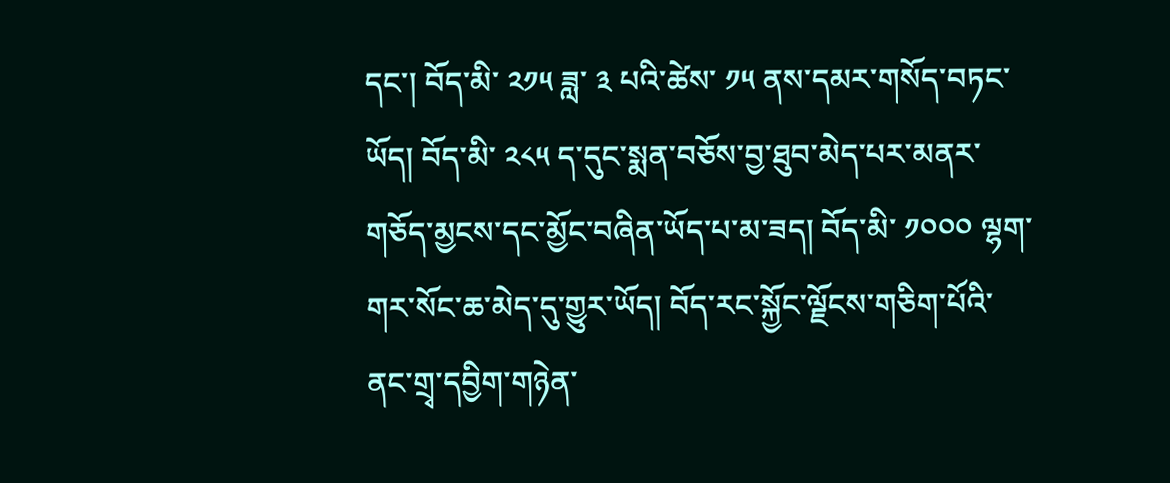དང་། བོད་མི་ ༢༡༥ ཟླ་ ༣ པའི་ཚེས་ ༡༥ ནས་དམར་གསོད་བཏང་ཡོད། བོད་མི་ ༢༨༥ ད་དུང་སྨན་བཅོས་བྱ་ཐུབ་མེད་པར་མནར་གཅོད་མྱངས་དང་མྱོང་བཞིན་ཡོད་པ་མ་ཟད། བོད་མི་ ༡༠༠༠ ལྷག་གར་སོང་ཆ་མེད་དུ་གྱུར་ཡོད། བོད་རང་སྐྱོང་ལྗོངས་གཅིག་པོའི་ནང་གྲྭ་དབྱིག་གཉེན་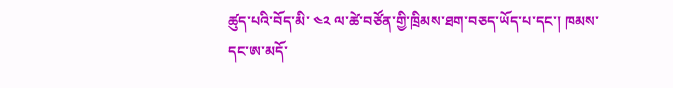ཚུད་པའི་བོད་མི་ ༤༢ ལ་ཚེ་བཙོན་གྱི་ཁྲིམས་ཐག་བཅད་ཡོད་པ་དང་། ཁམས་དང་ཨ་མདོ་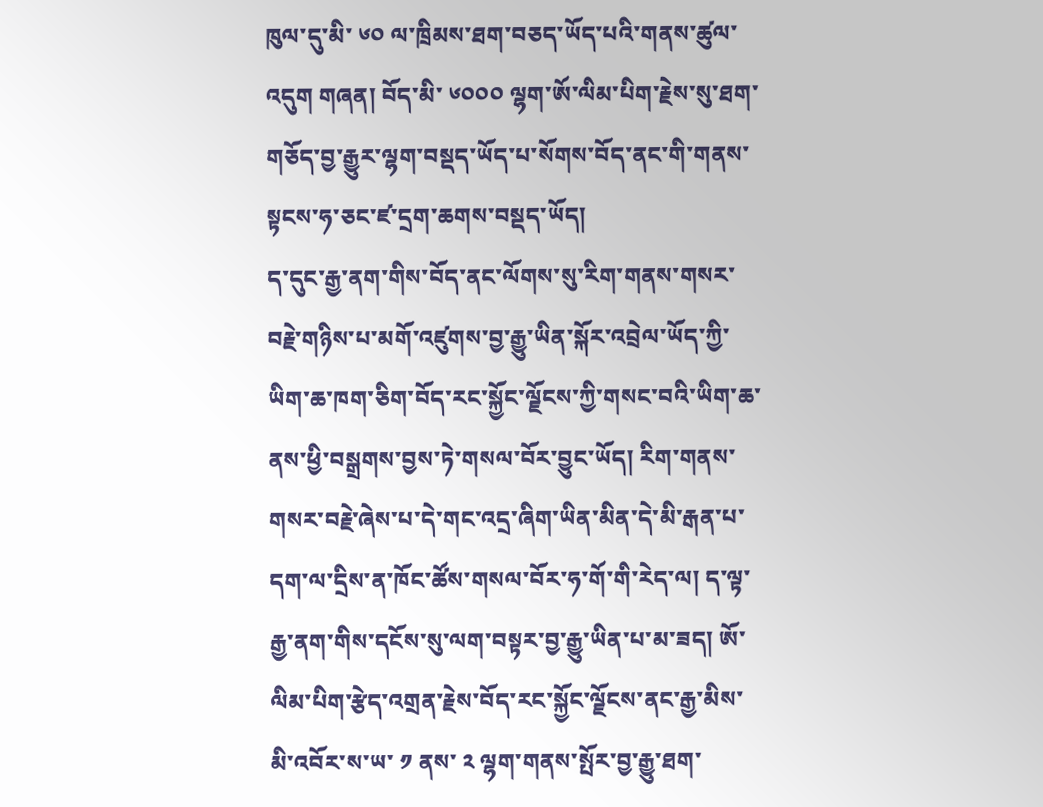ཁུལ་དུ་མི་ ༦༠ ལ་ཁྲིམས་ཐག་བཅད་ཡོད་པའི་གནས་ཚུལ་འདུག གཞན། བོད་མི་ ༦༠༠༠ ལྷག་ཨོ་ལིམ་པིག་རྗེས་སུ་ཐག་གཅོད་བྱ་རྒྱུར་ལྷག་བསྡད་ཡོད་པ་སོགས་བོད་ནང་གི་གནས་སྟངས་ཧ་ཅང་ཛ་དྲག་ཆགས་བསྡད་ཡོད།
ད་དུང་རྒྱ་ནག་གིས་བོད་ནང་ལོགས་སུ་རིག་གནས་གསར་བརྗེ་གཉིས་པ་མགོ་འཛུགས་བྱ་རྒྱུ་ཡིན་སྐོར་འབྲེལ་ཡོད་ཀྱི་ཡིག་ཆ་ཁག་ཅིག་བོད་རང་སྐྱོང་ལྗོངས་ཀྱི་གསང་བའི་ཡིག་ཆ་ནས་ཕྱི་བསྒྲགས་བྱས་ཏེ་གསལ་བོར་བྱུང་ཡོད། རིག་གནས་གསར་བརྗེ་ཞེས་པ་དེ་གང་འདྲ་ཞིག་ཡིན་མིན་དེ་མི་རྒན་པ་དག་ལ་དྲིས་ན་ཁོང་ཚོས་གསལ་བོར་ཧ་གོ་གི་རེད་ལ། ད་ལྟ་རྒྱ་ནག་གིས་དངོས་སུ་ལག་བསྟར་བྱ་རྒྱུ་ཡིན་པ་མ་ཟད། ཨོ་ལིམ་པིག་རྩེད་འགྲན་རྗེས་བོད་རང་སྐྱོང་ལྗོངས་ནང་རྒྱ་མིས་མི་འབོར་ས་ཡ་ ༡ ནས་ ༢ ལྷག་གནས་སྤོར་བྱ་རྒྱུ་ཐག་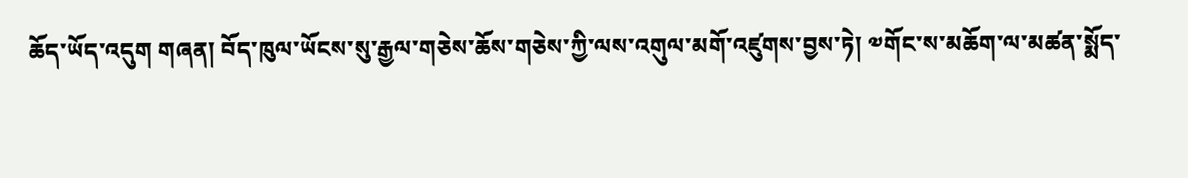ཆོད་ཡོད་འདུག གཞན། བོད་ཁུལ་ཡོངས་སུ་རྒྱལ་གཅེས་ཆོས་གཅེས་ཀྱི་ལས་འགུལ་མགོ་འཛུགས་བྱས་ཏེ། ༧གོང་ས་མཆོག་ལ་མཚན་སྨོད་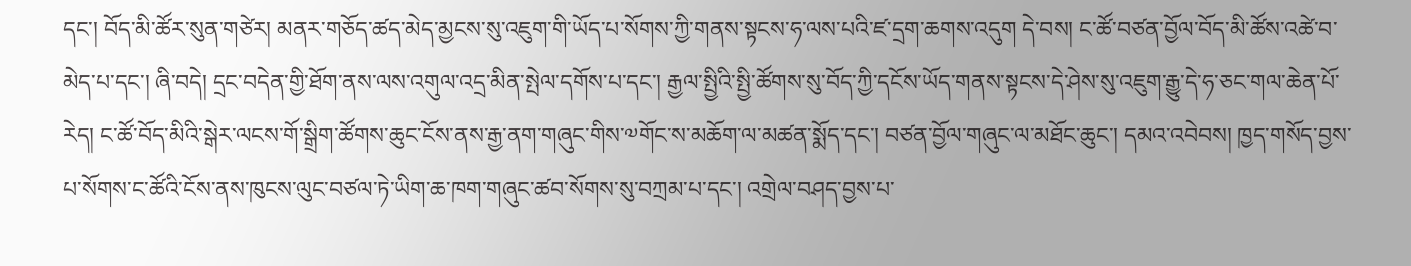དང་། བོད་མི་ཚོར་སུན་གཙེར། མནར་གཅོད་ཚད་མེད་མྱངས་སུ་འཇུག་གི་ཡོད་པ་སོགས་ཀྱི་གནས་སྟངས་ཧ་ལས་པའི་ཛ་དྲག་ཆགས་འདུག དེ་བས། ང་ཚོ་བཙན་བྱོལ་བོད་མི་ཚོས་འཚེ་བ་མེད་པ་དང་། ཞི་བདེ། དྲང་བདེན་གྱི་ཐོག་ནས་ལས་འགུལ་འདྲ་མིན་སྤེལ་དགོས་པ་དང་། རྒྱལ་སྤྱིའི་སྤྱི་ཚོགས་སུ་བོད་ཀྱི་དངོས་ཡོད་གནས་སྟངས་དེ་ཤེས་སུ་འཇུག་རྒྱུ་དེ་ཧ་ཅང་གལ་ཆེན་པོ་རེད། ང་ཚོ་བོད་མིའི་སྒེར་ལངས་གོ་སྒྲིག་ཚོགས་ཆུང་ངོས་ནས་རྒྱ་ནག་གཞུང་གིས་༧གོང་ས་མཆོག་ལ་མཚན་སྨོད་དང་། བཙན་བྱོལ་གཞུང་ལ་མཐོང་ཆུང་། དམའ་འབེབས། ཁྱད་གསོད་བྱས་པ་སོགས་ང་ཚོའི་ངོས་ནས་ཁུངས་ལུང་བཙལ་ཏེ་ཡིག་ཆ་ཁག་གཞུང་ཚབ་སོགས་སུ་བཀྲམ་པ་དང་། འགྲེལ་བཤད་བྱས་པ་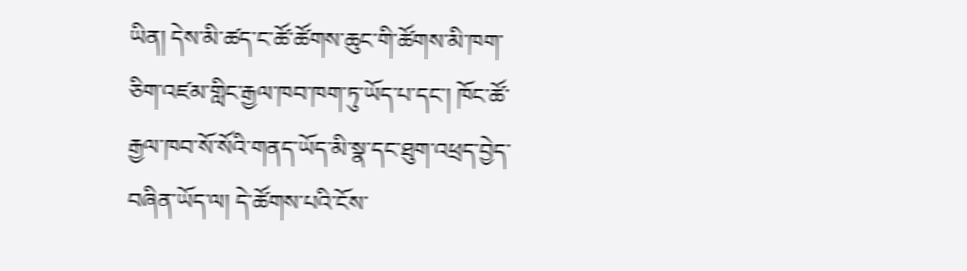ཡིན། དེས་མི་ཚད་ང་ཚོ་ཚོགས་ཆུང་གི་ཚོགས་མི་ཁག་ཅིག་འཛམ་གླིང་རྒྱལ་ཁབ་ཁག་ཏུ་ཡོད་པ་དང་། ཁོང་ཚོ་རྒྱལ་ཁབ་སོ་སོའི་གནད་ཡོད་མི་སྣ་དང་ཐུག་འཕྲད་བྱེད་བཞིན་ཡོད་ལ། དེ་ཚོགས་པའི་ངོས་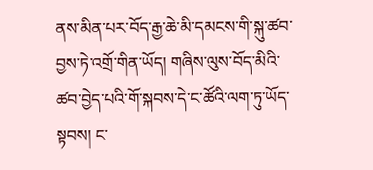ནས་མིན་པར་བོད་རྒྱ་ཆེ་མི་དམངས་གི་སྐུ་ཚབ་བྱས་ཏེ་འགྲོ་གིན་ཡོད། གཞིས་ལུས་བོད་མིའི་ཚབ་བྱེད་པའི་གོ་སྐབས་དེ་ང་ཚོའི་ལག་ཏུ་ཡོད་སྟབས། ང་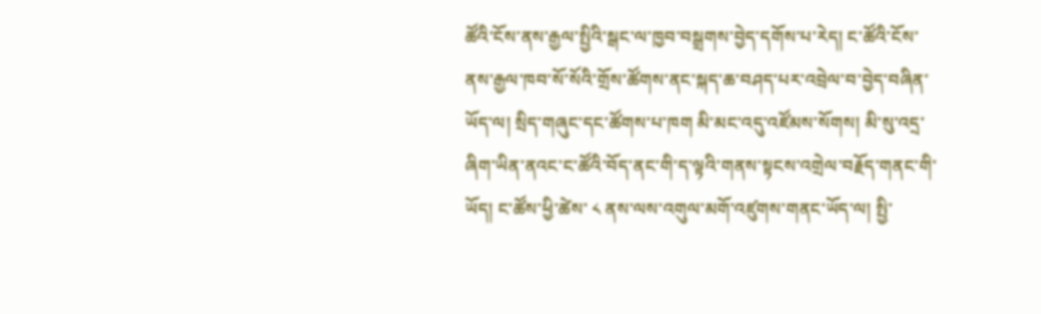ཚོའི་ངོས་ནས་རྒྱལ་སྤྱིའི་སྒང་ལ་ཁྱབ་བསྒྲགས་བྱེད་དགོས་པ་རེད། ང་ཚོའི་ངོས་ནས་རྒྱལ་ཁབ་སོ་སོའི་གྲོས་ཚོགས་ནང་སྐད་ཆ་བཤད་པར་འབྲེལ་བ་བྱེད་བཞིན་ཡོད་ལ། སྲིད་གཞུང་དང་ཚོགས་པ་ཁག མི་མང་འདུ་འཛོམས་སོགས། མི་སུ་འདྲ་ཞིག་ཡིན་ནའང་ང་ཚོའི་བོད་ནང་གི་ད་ལྟའི་གནས་སྟངས་འགྲེལ་བརྗོད་གནང་གི་ཡོད། ང་ཚོས་ཕྱི་ཚེས་ ༨ ནས་ལས་འགུལ་མགོ་འཛུགས་གནང་ཡོད་ལ། སྤྱི་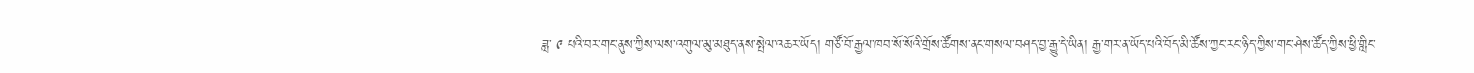ཟླ་ ༩ པའི་བར་གང་ནུས་ཀྱིས་ལས་འགུལ་མུ་མཐུད་ནས་སྤེལ་འཆར་ཡོད། གཙོ་བོ་རྒྱལ་ཁབ་སོ་སོའི་གྲོས་ཚོགས་ནང་གསལ་བཤད་བྱ་རྒྱུ་དེ་ཡིན། རྒྱ་གར་ན་ཡོད་པའི་བོད་མི་ཚོས་ཀྱང་རང་ཉིད་ཀྱིས་གང་ཤེས་ཚོད་ཀྱིས་ཕྱི་གླིང་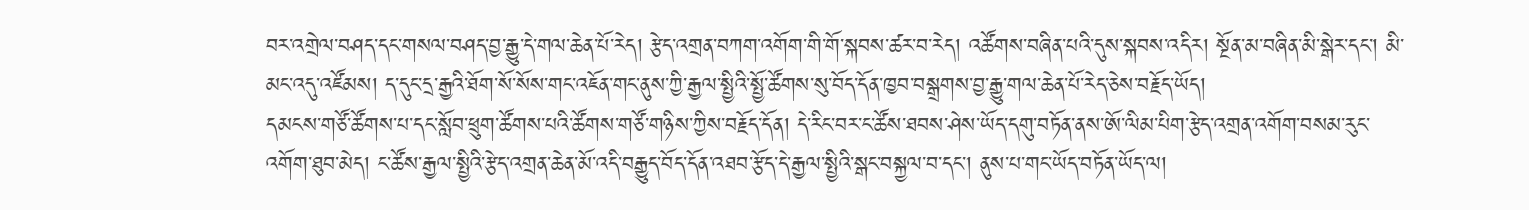བར་འགྲེལ་བཤད་དང་གསལ་བཤད་བྱ་རྒྱུ་དེ་གལ་ཆེན་པོ་རེད། རྩེད་འགྲན་བཀག་འགོག་གི་གོ་སྐབས་ཚར་བ་རེད། འཚོགས་བཞིན་པའི་དུས་སྐབས་འདིར། སྔོན་མ་བཞིན་མི་སྒེར་དང་། མི་མང་འདུ་འཛོམས། ད་དུང་དྲ་རྒྱའི་ཐོག་སོ་སོས་གང་འཇོན་གང་ནུས་ཀྱི་རྒྱལ་སྤྱིའི་སྤྱོ་ཚོགས་སུ་བོད་དོན་ཁྱབ་བསྒྲགས་བྱ་རྒྱུ་གལ་ཆེན་པོ་རེད་ཅེས་བརྗོད་ཡོད།
དམངས་གཙོ་ཚོགས་པ་དང་སློབ་ཕྲུག་ཚོགས་པའི་ཚོགས་གཙོ་གཉིས་ཀྱིས་བརྗོད་དོན། དེ་རིང་བར་ང་ཚོས་ཐབས་ཤེས་ཡོད་དགུ་བཏོན་ནས་ཨོ་ལིམ་པིག་རྩེད་འགྲན་འགོག་བསམ་རུང་འགོག་ཐུབ་མེད། ང་ཚོས་རྒྱལ་སྤྱིའི་རྩེད་འགྲན་ཆེན་མོ་འདི་བརྒྱུད་བོད་དོན་འཐབ་རྩོད་དེ་རྒྱལ་སྤྱིའི་སྒང་བསྐྱལ་བ་དང་། ནུས་པ་གང་ཡོད་བཏོན་ཡོད་ལ།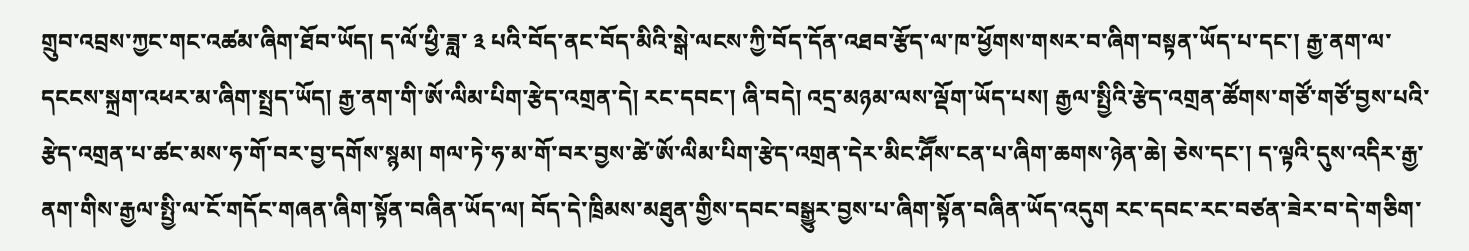གྲུབ་འབྲས་ཀྱང་གང་འཚམ་ཞིག་ཐོབ་ཡོད། ད་ལོ་ཕྱི་ཟླ་ ༣ པའི་བོད་ནང་བོད་མིའི་སྒེ་ལངས་ཀྱི་བོད་དོན་འཐབ་རྩོད་ལ་ཁ་ཕྱོགས་གསར་བ་ཞིག་བསྟན་ཡོད་པ་དང་། རྒྱ་ནག་ལ་དངངས་སྐྲག་འཕར་མ་ཞིག་སྤྲད་ཡོད། རྒྱ་ནག་གི་ཨོ་ལིམ་པིག་རྩེད་འགྲན་དེ། རང་དབང་། ཞི་བདེ། འདྲ་མཉམ་ལས་ལྡོག་ཡོད་པས། རྒྱལ་སྤྱིའི་རྩེད་འགྲན་ཚོགས་གཙོ་གཙོ་བྱས་པའི་རྩེད་འགྲན་པ་ཚང་མས་ཧ་གོ་བར་བྱ་དགོས་སྙམ། གལ་ཏེ་ཧ་མ་གོ་བར་བྱས་ཚེ་ཨོ་ལིམ་པིག་རྩེད་འགྲན་དེར་མིང་ཤཽས་ངན་པ་ཞིག་ཆགས་ཉེན་ཆེ། ཅེས་དང་། ད་ལྟའི་དུས་འདིར་རྒྱ་ནག་གིས་རྒྱལ་སྤྱི་ལ་ངོ་གདོང་གཞན་ཞིག་སྟོན་བཞིན་ཡོད་ལ། བོད་དེ་ཁྲིམས་མཐུན་གྱིས་དབང་བསྒྱུར་བྱས་པ་ཞིག་སྟོན་བཞིན་ཡོད་འདུག རང་དབང་རང་བཙན་ཟེར་བ་དེ་གཅིག་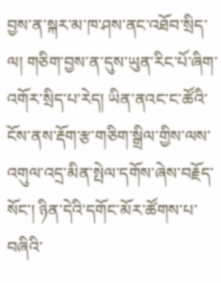བྱས་ན་སྐར་མ་ཁ་ཤས་ནང་འཐོབ་སྲིད་ལ། གཅིག་བྱས་ན་དུས་ཡུན་རིང་པོ་ཞིག་འགོར་སྲིད་པ་རེད། ཡིན་ནའང་ང་ཚོའི་ངོས་ནས་རྡོག་རྩ་གཅིག་སྒྲིལ་གྱིས་ལས་འགུལ་འདྲ་མིན་སྤེལ་དགོས་ཞེས་བརྗོད་སོང་། ཉིན་དེའི་དགོང་མོར་ཚོགས་པ་བཞིའི་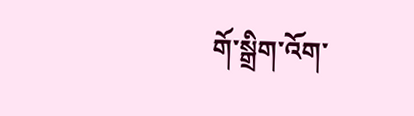གོ་སྒྲིག་འོག་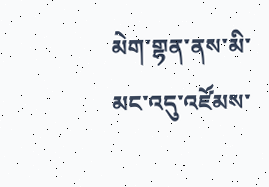མེག་གྷན་ནས་མི་མང་འདུ་འཛོམས་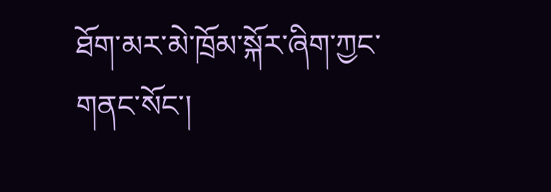ཐོག་མར་མེ་ཁྲོམ་སྐོར་ཞིག་ཀྱང་གནང་སོང་།